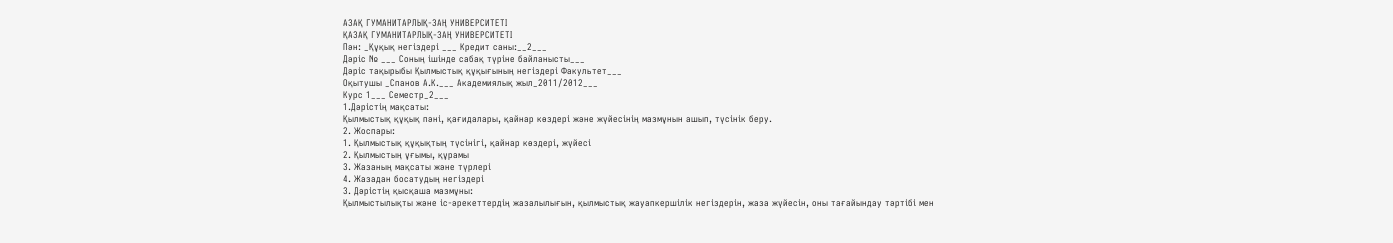АЗАҚ ГУМАНИТАРЛЫҚ-ЗАҢ УНИВЕРСИТЕТІ
ҚАЗАҚ ГУМАНИТАРЛЫҚ-ЗАҢ УНИВЕРСИТЕТІ
Пән: _Құқық негіздері ___ Кредит саны:__2___
Дәріс № ___ Соның ішінде сабақ түріне байланысты___
Дәріс тақырыбы Қылмыстық құқығының негіздері Факультет___
Оқытушы _Спанов А.К.___ Академиялық жыл_2011/2012___
Курс 1___ Семестр_2___
1.Дәрістің мақсаты:
Қылмыстық құқық пәні, қағидалары, қайнар көздері және жүйесінің мазмұнын ашып, түсінік беру.
2. Жоспары:
1. Қылмыстық құқықтың түсінігі, қайнар көздері, жүйесі
2. Қылмыстың ұғымы, құрамы
3. Жазаның мақсаты және түрлері
4. Жазадан босатудың негіздері
3. Дәрістің қысқаша мазмұны:
Қылмыстылықты және іс-әрекеттердің жазалылығын, қылмыстық жауапкершілік негіздерін, жаза жүйесін, оны тағайындау тәртібі мен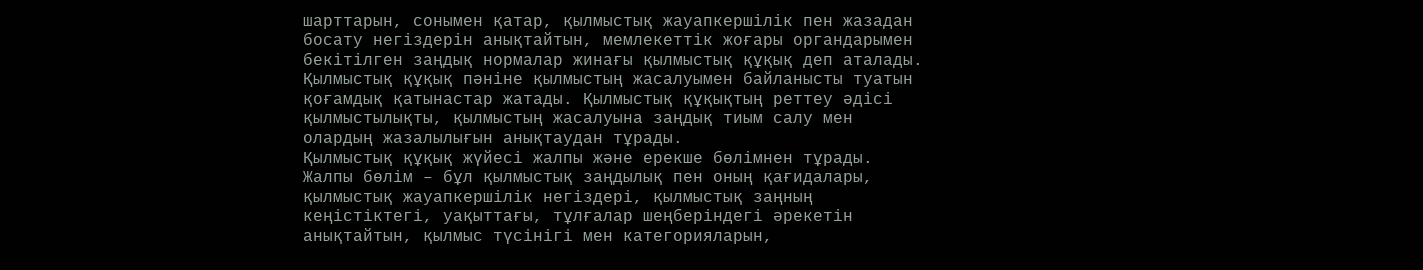шарттарын, сонымен қатар, қылмыстық жауапкершілік пен жазадан босату негіздерін анықтайтын, мемлекеттік жоғары органдарымен бекітілген заңдық нормалар жинағы қылмыстық құқық деп аталады.
Қылмыстық құқық пәніне қылмыстың жасалуымен байланысты туатын қоғамдық қатынастар жатады. Қылмыстық құқықтың реттеу әдісі қылмыстылықты, қылмыстың жасалуына заңдық тиым салу мен олардың жазалылығын анықтаудан тұрады.
Қылмыстық құқық жүйесі жалпы және ерекше бөлімнен тұрады.
Жалпы бөлім – бұл қылмыстық заңдылық пен оның қағидалары, қылмыстық жауапкершілік негіздері, қылмыстық заңның кеңістіктегі, уақыттағы, тұлғалар шеңберіндегі әрекетін анықтайтын, қылмыс түсінігі мен категорияларын,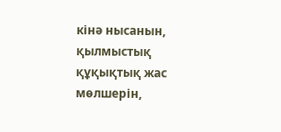кінә нысанын, қылмыстық құқықтық жас мөлшерін,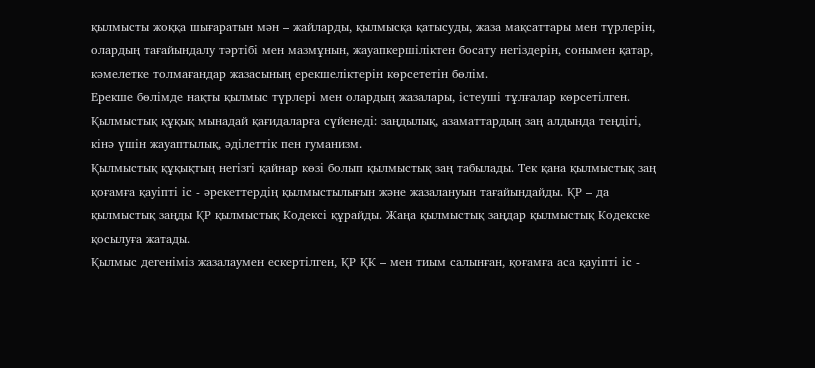қылмысты жоққа шығаратын мән – жайларды, қылмысқа қатысуды, жаза мақсаттары мен түрлерін, олардың тағайындалу тәртібі мен мазмұнын, жауапкершіліктен босату негіздерін, сонымен қатар, кәмелетке толмағандар жазасының ерекшеліктерін көрсететін бөлім.
Ерекше бөлімде нақты қылмыс түрлері мен олардың жазалары, істеуші тұлғалар көрсетілген.
Қылмыстық құқық мынадай қағидаларға сүйенеді: заңдылық, азаматтардың заң алдында теңдігі, кінә үшін жауаптылық, әділеттік пен гуманизм.
Қылмыстық құқықтың негізгі қайнар көзі болып қылмыстық заң табылады. Тек қана қылмыстық заң қоғамға қауіпті іс - әрекеттердің қылмыстылығын және жазалануын тағайындайды. ҚР – да қылмыстық заңды ҚР қылмыстық Кодексі құрайды. Жаңа қылмыстық заңдар қылмыстық Кодекске қосылуға жатады.
Қылмыс дегеніміз жазалаумен ескертілген, ҚР ҚК – мен тиым салынған, қоғамға аса қауіпті іс -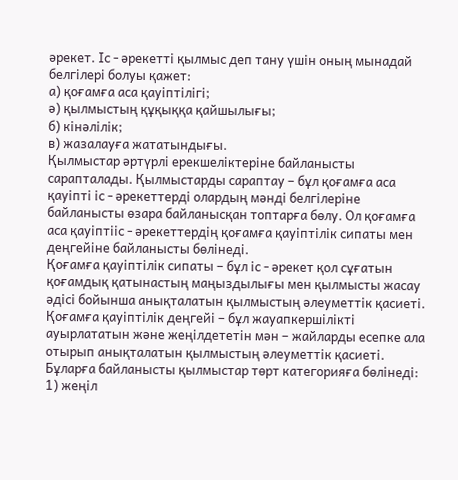әрекет. Іс - әрекетті қылмыс деп тану үшін оның мынадай белгілері болуы қажет:
а) қоғамға аса қауіптілігі;
ә) қылмыстың құқыққа қайшылығы;
б) кінәлілік;
в) жазалауға жататындығы.
Қылмыстар әртүрлі ерекшеліктеріне байланысты сарапталады. Қылмыстарды сараптау – бұл қоғамға аса қауіпті іс - әрекеттерді олардың мәнді белгілеріне байланысты өзара байланысқан топтарға бөлу. Ол қоғамға аса қауіптііс - әрекеттердің қоғамға қауіптілік сипаты мен деңгейіне байланысты бөлінеді.
Қоғамға қауіптілік сипаты – бұл іс - әрекет қол сұғатын қоғамдық қатынастың маңыздылығы мен қылмысты жасау әдісі бойынша анықталатын қылмыстың әлеуметтік қасиеті.
Қоғамға қауіптілік деңгейі – бұл жауапкершілікті ауырлататын және жеңілдететін мән – жайларды есепке ала отырып анықталатын қылмыстың әлеуметтік қасиеті.
Бұларға байланысты қылмыстар төрт категорияға бөлінеді:
1) жеңіл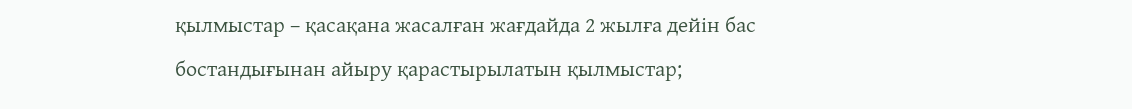қылмыстар – қасақана жасалған жағдайда 2 жылға дейін бас бостандығынан айыру қарастырылатын қылмыстар;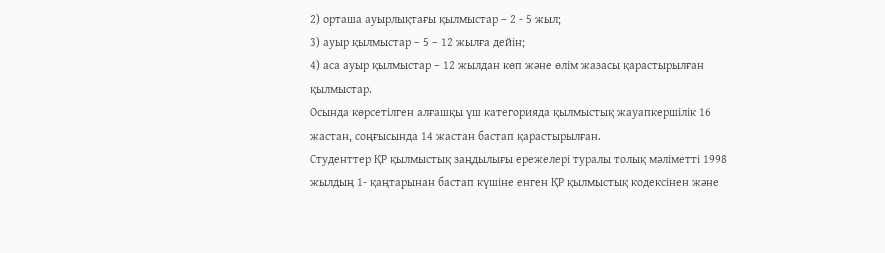2) орташа ауырлықтағы қылмыстар – 2 - 5 жыл;
3) ауыр қылмыстар – 5 – 12 жылға дейін;
4) аса ауыр қылмыстар – 12 жылдан көп және өлім жазасы қарастырылған қылмыстар.
Осында көрсетілген алғашқы үш категорияда қылмыстық жауапкершілік 16 жастан, соңғысында 14 жастан бастап қарастырылған.
Студенттер ҚР қылмыстық заңдылығы ережелері туралы толық мәліметті 1998 жылдың 1- қаңтарынан бастап күшіне енген ҚР қылмыстық кодексінен және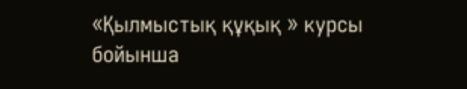«Қылмыстық құқық » курсы бойынша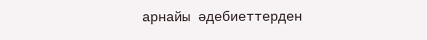арнайы әдебиеттерден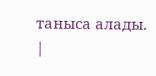таныса алады.
|